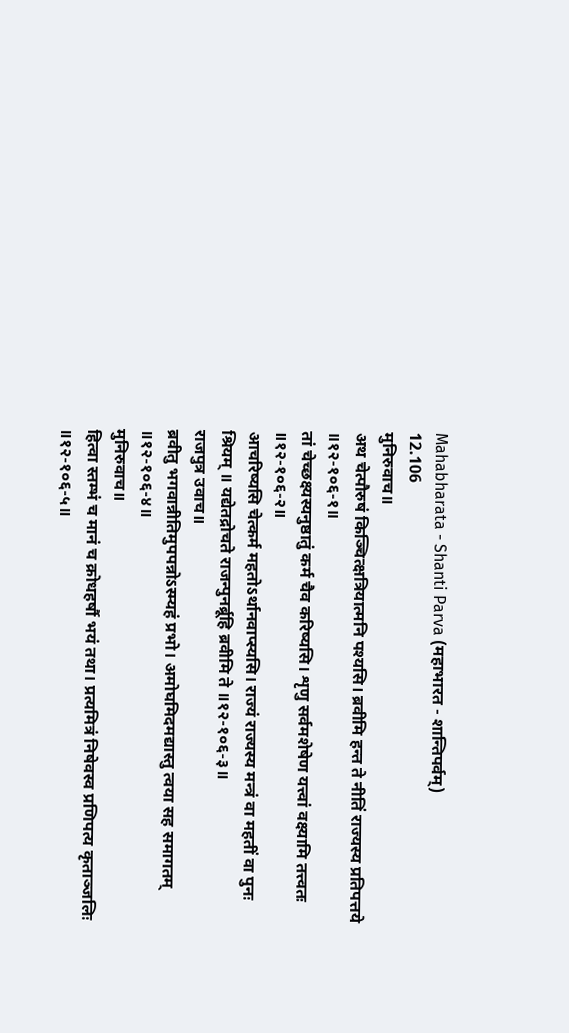Mahabharata - Shanti Parva (महाभारत - शान्तिपर्वम्)
12.106
मुनिरुवाच॥
अथ चेत्पौरुषं किञ्चित्क्षत्रियात्मनि पश्यसि। ब्रवीमि हन्त ते नीतिं राज्यस्य प्रतिपत्तये ॥१२-१०६-१॥
तां चेच्छक्ष्यस्यनुष्ठातुं कर्म चैव करिष्यसि। शृणु सर्वमशेषेण यत्त्वां वक्ष्यामि तत्त्वतः ॥१२-१०६-२॥
आचरिष्यसि चेत्कर्म महतोऽर्थानवाप्स्यसि। राज्यं राज्यस्य मन्त्रं वा महतीं वा पुनः श्रियम् ॥ यद्येतद्रोचते राजन्पुनर्ब्रूहि ब्रवीमि ते ॥१२-१०६-३॥
राजपुत्र उवाच॥
ब्रवीतु भगवान्नीतिमुपपन्नोऽस्म्यहं प्रभो। अमोघमिदमद्यास्तु त्वया सह समागतम् ॥१२-१०६-४॥
मुनिरुवाच॥
हित्वा स्तम्भं च मानं च क्रोधहर्षौ भयं तथा। प्रत्यमित्रं निषेवस्व प्रणिपत्य कृताञ्जलिः ॥१२-१०६-५॥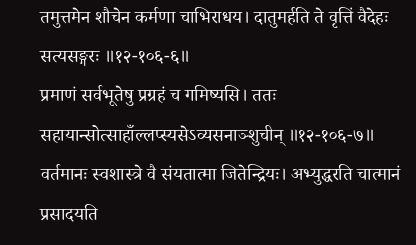तमुत्तमेन शौचेन कर्मणा चाभिराधय। दातुमर्हति ते वृत्तिं वैदेहः सत्यसङ्गरः ॥१२-१०६-६॥
प्रमाणं सर्वभूतेषु प्रग्रहं च गमिष्यसि। ततः सहायान्सोत्साहाँल्लप्स्यसेऽव्यसनाञ्शुचीन् ॥१२-१०६-७॥
वर्तमानः स्वशास्त्रे वै संयतात्मा जितेन्द्रियः। अभ्युद्धरति चात्मानं प्रसादयति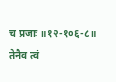च प्रजाः ॥१२-१०६-८॥
तेनैव त्वं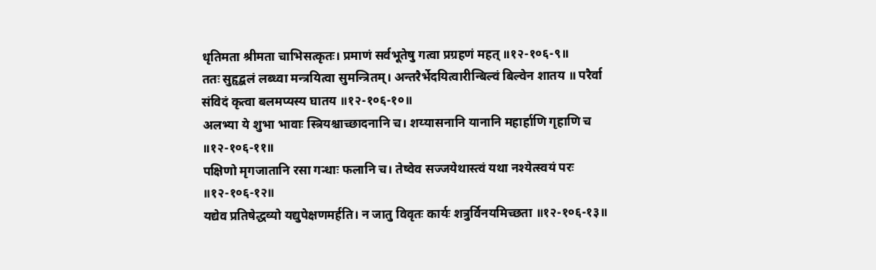धृतिमता श्रीमता चाभिसत्कृतः। प्रमाणं सर्वभूतेषु गत्वा प्रग्रहणं महत् ॥१२-१०६-९॥
ततः सुहृद्बलं लब्ध्वा मन्त्रयित्वा सुमन्त्रितम्। अन्तरैर्भेदयित्वारीन्बिल्वं बिल्वेन शातय ॥ परैर्वा संविदं कृत्वा बलमप्यस्य घातय ॥१२-१०६-१०॥
अलभ्या ये शुभा भावाः स्त्रियश्चाच्छादनानि च। शय्यासनानि यानानि महार्हाणि गृहाणि च ॥१२-१०६-११॥
पक्षिणो मृगजातानि रसा गन्धाः फलानि च। तेष्वेव सज्जयेथास्त्वं यथा नश्येत्स्वयं परः ॥१२-१०६-१२॥
यद्येव प्रतिषेद्धव्यो यद्युपेक्षणमर्हति। न जातु विवृतः कार्यः शत्रुर्विनयमिच्छता ॥१२-१०६-१३॥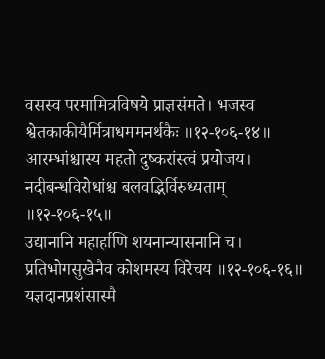वसस्व परमामित्रविषये प्राज्ञसंमते। भजस्व श्वेतकाकीयैर्मित्राधममनर्थकैः ॥१२-१०६-१४॥
आरम्भांश्चास्य महतो दुष्करांस्त्वं प्रयोजय। नदीबन्धविरोधांश्च बलवद्भिर्विरुध्यताम् ॥१२-१०६-१५॥
उद्यानानि महार्हाणि शयनान्यासनानि च। प्रतिभोगसुखेनैव कोशमस्य विरेचय ॥१२-१०६-१६॥
यज्ञदानप्रशंसास्मै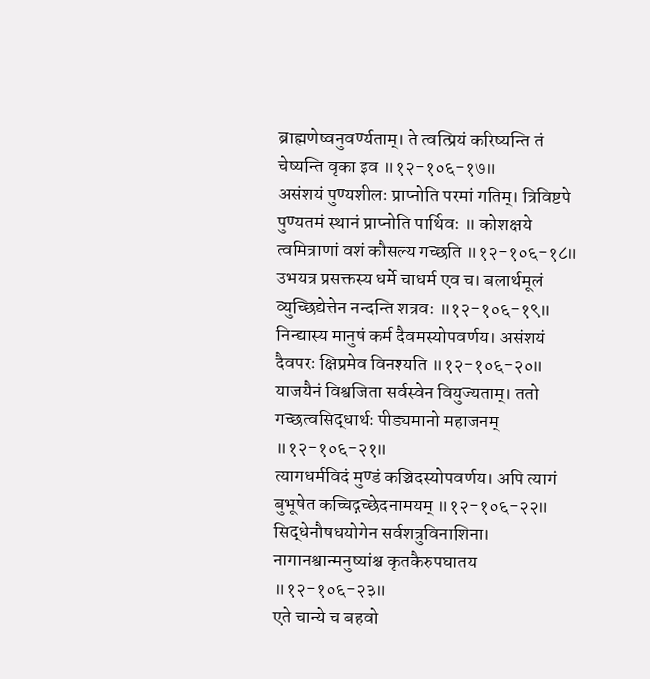ब्राह्मणेष्वनुवर्ण्यताम्। ते त्वत्प्रियं करिष्यन्ति तं चेष्यन्ति वृका इव ॥१२-१०६-१७॥
असंशयं पुण्यशीलः प्राप्नोति परमां गतिम्। त्रिविष्टपे पुण्यतमं स्थानं प्राप्नोति पार्थिवः ॥ कोशक्षये त्वमित्राणां वशं कौसल्य गच्छति ॥१२-१०६-१८॥
उभयत्र प्रसक्तस्य धर्मे चाधर्म एव च। बलार्थमूलं व्युच्छिद्येत्तेन नन्दन्ति शत्रवः ॥१२-१०६-१९॥
निन्द्यास्य मानुषं कर्म दैवमस्योपवर्णय। असंशयं दैवपरः क्षिप्रमेव विनश्यति ॥१२-१०६-२०॥
याजयैनं विश्वजिता सर्वस्वेन वियुज्यताम्। ततो गच्छत्वसिद्धार्थः पीड्यमानो महाजनम् ॥१२-१०६-२१॥
त्यागधर्मविदं मुण्डं कञ्चिदस्योपवर्णय। अपि त्यागं बुभूषेत कच्चिद्गच्छेदनामयम् ॥१२-१०६-२२॥
सिद्धेनौषधयोगेन सर्वशत्रुविनाशिना। नागानश्वान्मनुष्यांश्च कृतकैरुपघातय ॥१२-१०६-२३॥
एते चान्ये च बहवो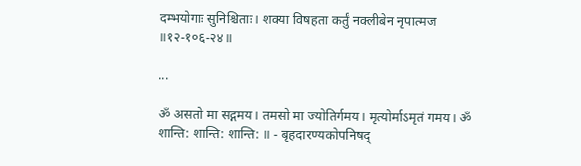दम्भयोगाः सुनिश्चिताः। शक्या विषहता कर्तुं नक्लीबेन नृपात्मज ॥१२-१०६-२४॥

...

ॐ असतो मा सद्गमय। तमसो मा ज्योतिर्गमय। मृत्योर्माऽमृतं गमय। ॐ शान्ति: शान्ति: शान्ति: ॥ - बृहदारण्यकोपनिषद्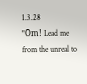1.3.28
"Ōm! Lead me from the unreal to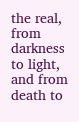the real, from darkness to light, and from death to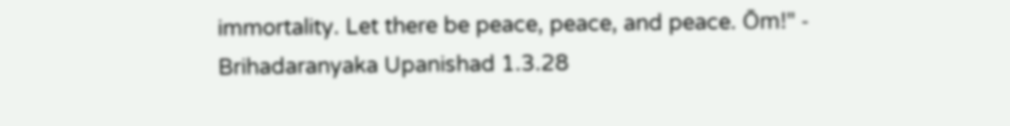immortality. Let there be peace, peace, and peace. Ōm!" - Brihadaranyaka Upanishad 1.3.28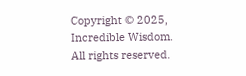Copyright © 2025, Incredible Wisdom.
All rights reserved.